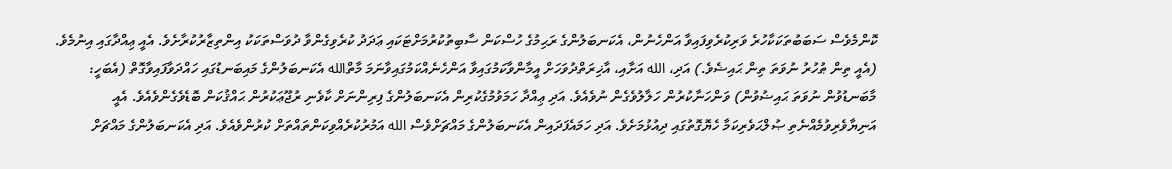ކޮންމެވެސް ސަބަބުތަކަކާހުރެ ވަރިކުރެވިފައިވާ އަންހެނުން، އެކަނބަލުންގެ ރަޙިމުގެ ހުސްކަން ސާބިތުކުރުމަށްޓަކައި ޢަދަދު ކުރެވިގެންވާ ދުވަސްތަކަކު އިންތިޒާރުކުރާށެވެ. އެއީ ޢިއްދާގައި އިނުމެވެ. (އެއީ ތިން ޠުހުރު ނުވަތަ ތިން ޙައިޟެވެ.) އަދި، الله އަށާއި، އާޚިރަތްދުވަހަށް އީމާންވާކަމުގައިވާ އަންހެނެއްކަމުގައިވާނަމަ މާތްالله އެކަނބަލުންގެ މައިބަނޑުގައި ހައްދަވާފައިވާގޮތް (އެބަހީ: މާބަނޑުވުން ނުވަތަ ޙައިޟުވުން) ވަންހަނާކުރުން ހަލާލުވެގެން ނުވެއެވެ. އަދި ޢިއްދާ ހަމަވުމުގެކުރިން އެކަނބަލުންގެ ފިރިންނަށް ކާވެނި ރުޖޫޢަކުރުން ޙައްޤުކަން ބޮޑެވެގެންވެއެވެ. އެއީ އަނިޔާވެރިވުމެއްނެތި ޞުލްޙަވެރިކަމާ ހެޔޮގޮތުގައި ދިއުޅުމަށެވެ. އަދި ހަމައެފަދައިން އެކަނބަލުންގެ މައްޗަށްވެސް الله އަމުރުކުރެއްވިކަންތައްތަށް ކުރުންވެއެވެ. އަދި އެކަނބަލުންގެ މައްޗަށް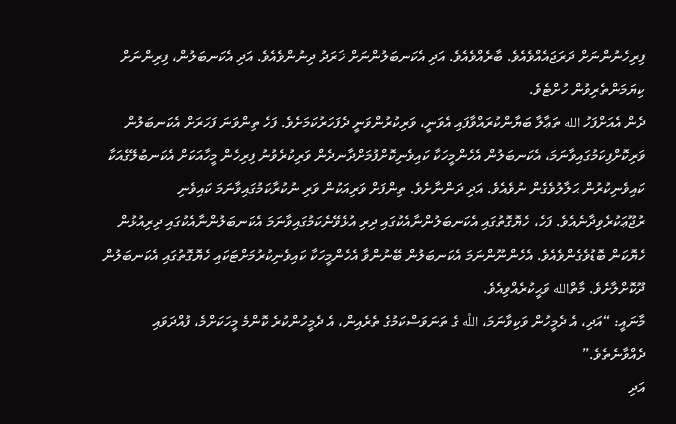ފިރިހެނުންނަށް ދަރަޖައެއްވެއެވެ. ބާރެއްވެއެވެ. އަދި އެކަނބަލުންނަށް ޚަރަދު ދިނުންވެއެވެ. އަދި އެކަނބަލުން، ފިރިންނަށް ކިޔަމަންތެރިވުން ހުށްޓެވެ.
ދެން އެއަށްފަހު الله ތަޢާލާ ބަޔާންކުރައްވާފައި އެވަނީ، ވަރިކުރުންވަނީ ދެފަހަރުކަމަށެވެ. ފަހެ ތިންވަނަ ފަހަރަށް އެކަނބަލުން ވަރިކޮށްފިކަމުގައިވާނަމަ، އެކަނބަލުން އެހެންމީހަކާ ކައިވެނިކޮށްފުމަށްދާނދެން ވަރިކުރެވުނު ފިރިހެން މީހާއަކަށް އެކަނބުލޭގެއަކާ ކައިވެނިކުރުން ޙަލާލުވެގެން ނުވެއެވެ. އަދި ދަންނާށެވެ. ތިންފަށް ވަރިއަކުން ވަރި ނުކުރާކަމުގައިވާނަމަ ކައިވެނި ރުޖޫޢަކުރެވިދާނެއެވެ. ފަހެ، ހެޔޮގޮތުގައި އެކަނބަލުންނާއެކުގައި ދިރި އުޅެވޭނެކަމުގައިވާނަމަ އެކަނބަލުންނާއެކުގައި ދިރިއުޅުން ހެޔޮކަން ބޮޑުވެގެންވެއެވެ. އެހެންނޫންނަމަ އެކަނބަލުން ބޭނުންވާ އެހެންމީހަކާ ކައިވެނިކުރުމަށްޓަކައި ހެޔޮގޮތުގައި އެކަނބަލުން ދޫކޮށްލާށެވެ. މާތްالله ވަޙީކުރެއްވިއެވެ.
މާނައީ: “އަދި، އެ ދެމީހުން ވަކިވާނަމަ، اللَّه ގެ ތަނަވަސްކަމުގެ ތެރެއިން، އެ ދެމީހުންކުރެ ކޮންމެ މީހަކަށްމެ، ފުއްދަވައި ދެއްވާނެތެވެ.”
އަދި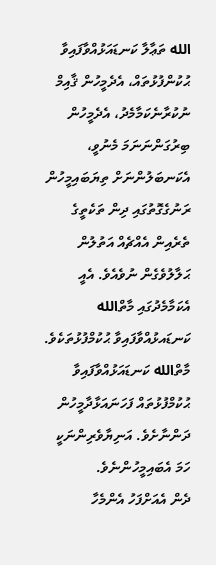الله ތަޢާލާ ކަނޑައަޅުއްވާފައިވާ ޙުކުންފުޅުތައް، އެދެމީހުން ޤާއިމް ނުކުރާނެކަމާމެދު، އެދެމީހުން ބިރުގަންނަނަމަ މެނުވީ، އެކަނބަލުންނަށް ތިޔަބައިމީހުން ރަނުގެގޮތުގައި ދިން ތަކެތީގެ ތެރެއިން އެއްޗެއް އަތުލުން ޙަލާލުވެގެން ނުވެއެވެ. އެއީ އެކަމާމެދުގައި މާތްالله ކަނޑައޅުއްވާފައިވާ ޙުކުމްފުޅުތަކެވެ. މާތްالله ކަނޑައަޅުއްވާފައިވާ ޙުކުމްފުޅުތައް ފަހަނައަޅާދާމީހުން ދަންނާށެވެ. އަނިޔާވެރިންނަކީ ހަމަ އެބައިމީހުންނެވެ.
ދެން އެއަށްފަހު އެންމެހާ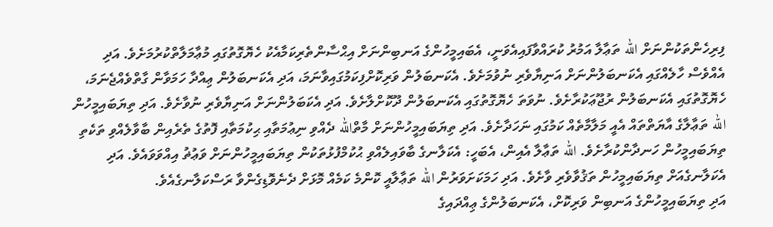ފިރިހެންތަކުންނަށް الله ތަޢާލާ އަމުރު ކުރައްވާފައިއެވަނީ، އެބައިމީހުންގެ އަނބިންނަށް އިޙްސާންތެރިކަމާއެކު ހެޔޮގޮތުގައި މުޢާމަލާތްކުރުމަށެވެ. އަދި އެއްވެސް ހާލެއްގައި އެކަނބަލުންނަށް އަނިޔާވެރި ނުވުމަށެވެ. އެކަނބަލުން ވަރިކޮށްފިކަމުގައިވާނަމަ، އަދި އެކަނބަލުން ޢިއްދާ ހަމަވާން ގާތްވެއްޖެނަމަ، ހެޔޮގޮތުގައި އެކަނބަލުން ރުޖޫޢަކުރާށެވެ. ނުވަތަ ހެޔޮގޮތުގައި އެކަނބަލުން ދޫކޮށްލާށެވެ. އަދި އެކަބަލުންނަށް އަނިޔާވެރި ނުވާށެވެ. އަދި ތިޔަބައިމީހުން الله ތަޢާލާގެ އާޔަތްތައް އެއީ މަލާމާތެއް ކަމުގައި ނަހަދާށެވެ. އަދި ތިޔަބައިމީހުންނަށް މާތްالله ދެއްވި ނިޢުމަތާއި ޙިކުމަތާއި ފޮތުގެ ތެރެއިން ބާވާލެއްވި ތަކެތި ތިޔަބައިމީހުން ހަނދާންކުރާށެވެ. الله ތަޢާލާ އެއިން، އެބަހީ: އެކަލާނގެ ބާވައިލެއްވި ޙުކުމްފުޅުތަކުން ތިޔަބައިމީހުންނަށް ވަޢުޡު އިއްވަވައެވެ. އަދި އެކަލާނގެއަށް ތިޔަބައިމީހުން ތަޤުވާވެރި ވާށެވެ. އަދި ހަމަކަށަވަރުން الله ތަޢާލާއީ ކޮންމެ ކަމެއް މޮޅަށް ދެނެވޮޑިގެންވާ ރަސްކަލާނގެއެވެ.
އަދި ތިޔަބައިމީހުންގެ އަނބިން ވަރިކޮށް، އެކަނބަލުންގެ ޢިއްދައިގެ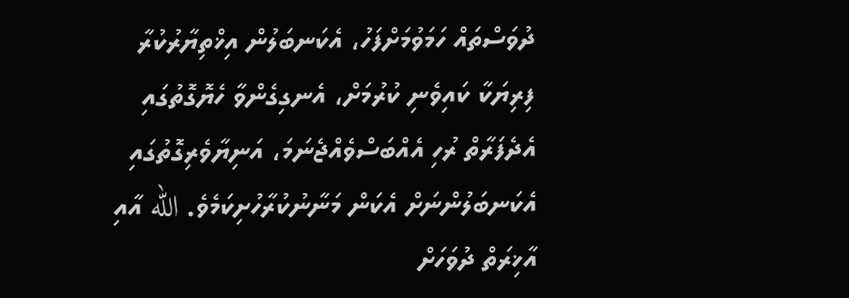ދުވަސްތައް ހަމަވުމަށްފަހު، އެކަނބަލުން އިޚްތިޔާރުކުރާ ފިރިޔަކާ ކައިވެނި ކުރުމަށް، އެނގިގެންވާ ހެޔޮގޮތުގައި އެދެފަރާތް ރުހި އެއްބަސްވެއްޖެނަމަ، އަނިޔާވެރިގޮތުގައި އެކަނބަލުންނަށް އެކަން މަނާނުކުރާހުށިކަމެވެ. الله އާއި އާޚިރަތް ދުވަހަށް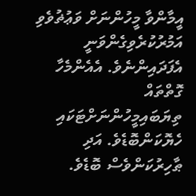އީމާންވާ މީހުންނަށް ވަޢުޡުވެވި އަމުރުކުރެވިގެންވަނީ އެފަދައިންނެވެ. އެއެންމެހާ ގޮތްތައް ތިޔަބައިމީހުންނަށްޓަކައި ހެޔޮކަންބޮޑެވެ. އަދި ޠާހިރުކަންވެސް ބޮޑެވެ.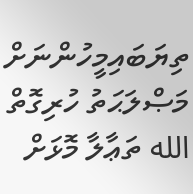ތިޔަބައިމީހުންނަށް މަޞްލަޙަތު ހުރިގޮތް الله ތަޢާލާ މޮޅަށް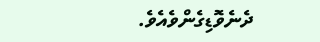ދެނެވޮޑިގެންވެއެވެ.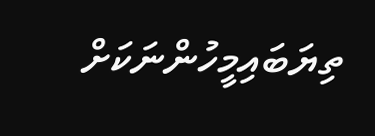ތިޔަބައިމީހުންނަކަށް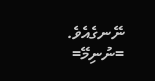ނޭނގެއެވެ.
=ނުނިމޭ=